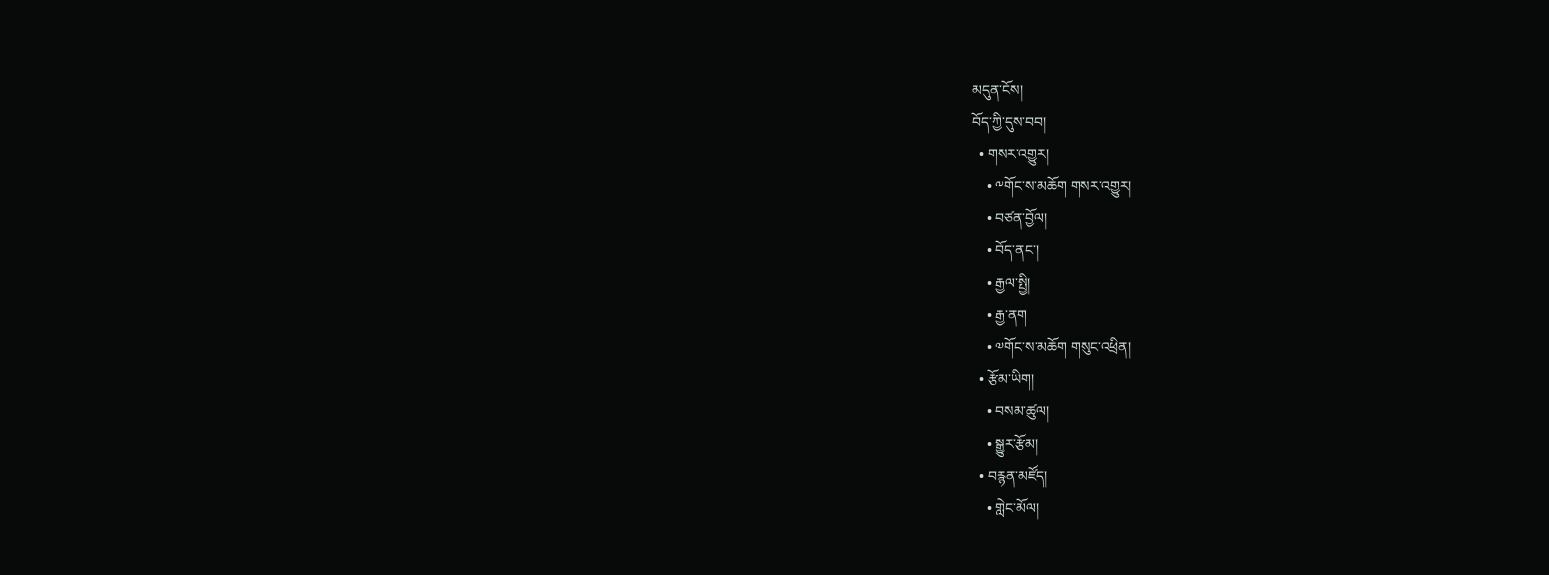མདུན་ངོས།
བོད་ཀྱི་དུས་བབ།
  • གསར་འགྱུར།
    • ༸གོང་ས་མཆོག གསར་འགྱུར།
    • བཙན་བྱོལ།
    • བོད་ནང་།
    • རྒྱལ་སྤྱི།
    • རྒྱ་ནག
    • ༧གོང་ས་མཆོག གསུང་འཕྲིན།
  • རྩོམ་ཡིག།
    • བསམ་ཚུལ།
    • སྒྱུར་རྩོམ།
  • བརྙན་མཛོད།
    • གླེང་མོལ།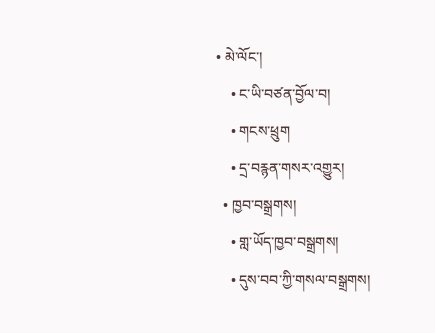• མེ་ལོང་།
    • ང་ཡི་བཙན་བྱོལ་བ།
    • གངས་ཕྲུག
    • དྲ་བརྙན་གསར་འགྱུར།
  • ཁྱབ་བསྒྲགས།
    • གླ་ཡོད་ཁྱབ་བསྒྲགས།
    • དུས་བབ་ཀྱི་གསལ་བསྒྲགས།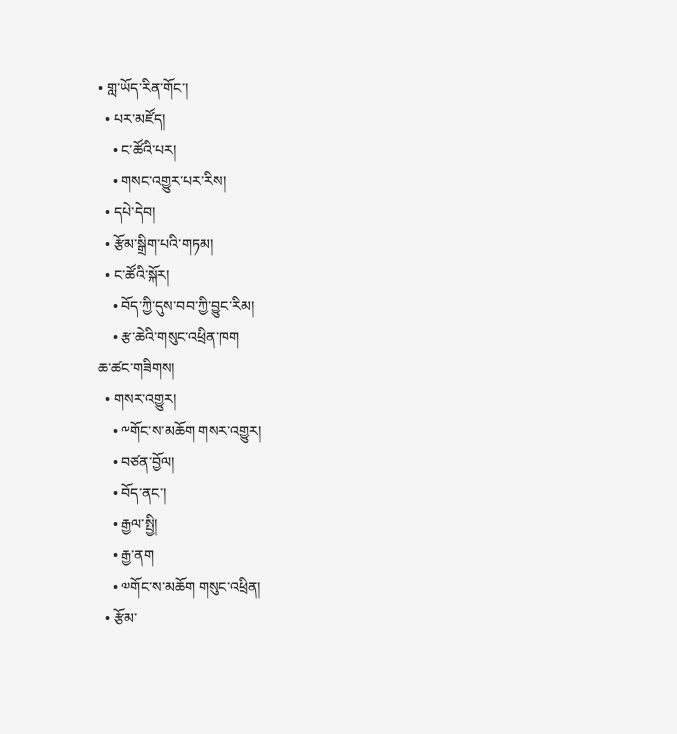• གླ་ཡོད་རིན་གོང་།
  • པར་མཛོད།
    • ང་ཚོའི་པར།
    • གསང་འགྱུར་པར་རིས།
  • དཔེ་དེབ།
  • རྩོམ་སྒྲིག་པའི་གཏམ།
  • ང་ཚོའི་སྐོར།
    • བོད་ཀྱི་དུས་བབ་ཀྱི་བྱུང་རིམ།
    • རྩ་ཆེའི་གསུང་འཕྲིན་ཁག
ཆ་ཚང་གཟིགས།
  • གསར་འགྱུར།
    • ༸གོང་ས་མཆོག གསར་འགྱུར།
    • བཙན་བྱོལ།
    • བོད་ནང་།
    • རྒྱལ་སྤྱི།
    • རྒྱ་ནག
    • ༧གོང་ས་མཆོག གསུང་འཕྲིན།
  • རྩོམ་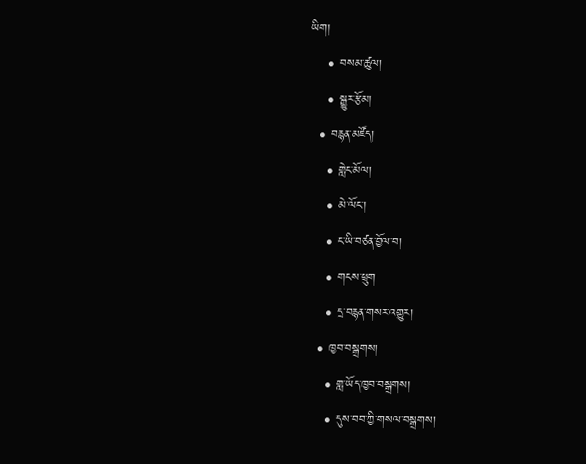ཡིག།
    • བསམ་ཚུལ།
    • སྒྱུར་རྩོམ།
  • བརྙན་མཛོད།
    • གླེང་མོལ།
    • མེ་ལོང་།
    • ང་ཡི་བཙན་བྱོལ་བ།
    • གངས་ཕྲུག
    • དྲ་བརྙན་གསར་འགྱུར།
  • ཁྱབ་བསྒྲགས།
    • གླ་ཡོད་ཁྱབ་བསྒྲགས།
    • དུས་བབ་ཀྱི་གསལ་བསྒྲགས།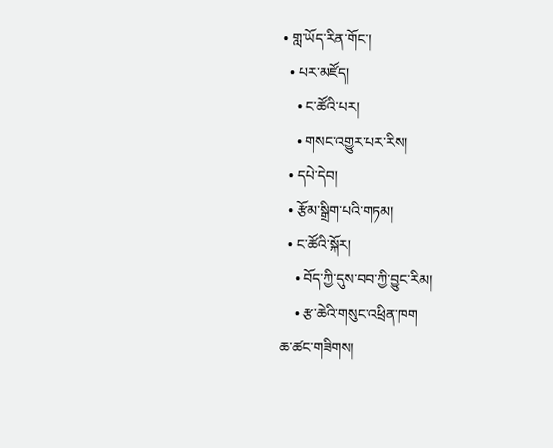• གླ་ཡོད་རིན་གོང་།
  • པར་མཛོད།
    • ང་ཚོའི་པར།
    • གསང་འགྱུར་པར་རིས།
  • དཔེ་དེབ།
  • རྩོམ་སྒྲིག་པའི་གཏམ།
  • ང་ཚོའི་སྐོར།
    • བོད་ཀྱི་དུས་བབ་ཀྱི་བྱུང་རིམ།
    • རྩ་ཆེའི་གསུང་འཕྲིན་ཁག
ཆ་ཚང་གཟིགས།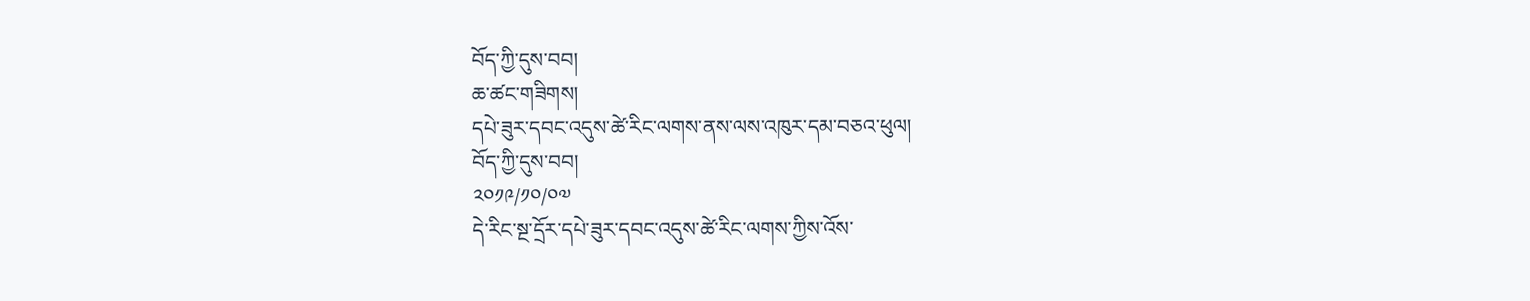བོད་ཀྱི་དུས་བབ།
ཆ་ཚང་གཟིགས།
དཔེ་ཟུར་དབང་འདུས་ཚེ་རིང་ལགས་ནས་ལས་འཁུར་དམ་བཅའ་ཕུལ།
བོད་ཀྱི་དུས་བབ།
༢༠༡༩/༡༠/༠༧
དེ་རིང་སྔ་དྲོར་དཔེ་ཟུར་དབང་འདུས་ཚེ་རིང་ལགས་ཀྱིས་འོས་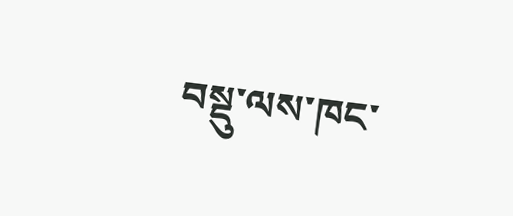བསྡུ་ལས་ཁང་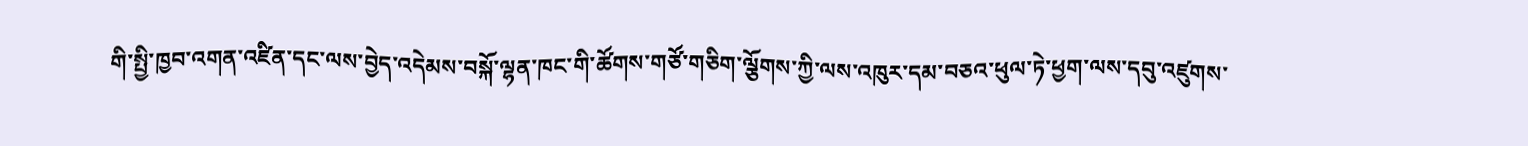གི་སྤྱི་ཁྱབ་འགན་འཛིན་དང་ལས་བྱེད་འདེམས་བསྐོ་ལྷན་ཁང་གི་ཚོགས་གཙོ་གཅིག་ལྕོགས་ཀྱི་ལས་འཁུར་དམ་བཅའ་ཕུལ་ཏེ་ཕྱག་ལས་དབུ་འཛུགས་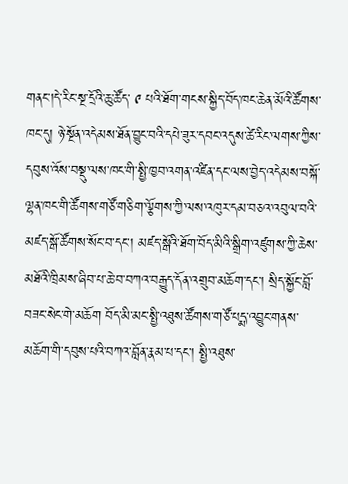གནང་།དེ་རིང་སྔ་དྲོའི་ཆུ་ཚོད་ ༩ པའི་ཐོག་གངས་སྐྱིད་བོད་ཁང་ཆེན་མོའི་ཚོགས་ཁང་དུ། ཉེ་སྔོན་འདེམས་ཐོན་བྱུང་བའི་དཔེ་ཟུར་དབང་འདུས་ཚེ་རིང་ལགས་ཀྱིས་དབུས་འོས་བསྡུ་ལས་ཁང་གི་སྤྱི་ཁྱབ་འགན་འཛིན་དང་ལས་བྱེད་འདེམས་བསྐོ་ལྷན་ཁང་གི་ཚོགས་གཙོ་གཅིག་ལྕོགས་ཀྱི་ལས་འཁུར་དམ་བཅའ་འབུལ་བའི་མཛད་སྒོ་ཚོགས་སོང་བ་དང་། མཛད་སྒོའི་ཐོག་བོད་མིའི་སྒྲིག་འཛུགས་ཀྱི་ཆེས་མཐོའི་ཁྲིམས་ཞིབ་པ་ཆེ་བ་བཀའ་བརྒྱུད་དོན་འགྲུབ་མཆོག་དང་། སྲིད་སྐྱོང་བློ་བཟང་སེང་གེ་མཆོག བོད་མི་མང་སྤྱི་འཐུས་ཚོགས་གཙོ་པདྨ་འབྱུང་གནས་མཆོག་གི་དབུས་པའི་བཀའ་བློན་རྣམ་པ་དང་། སྤྱི་འཐུས་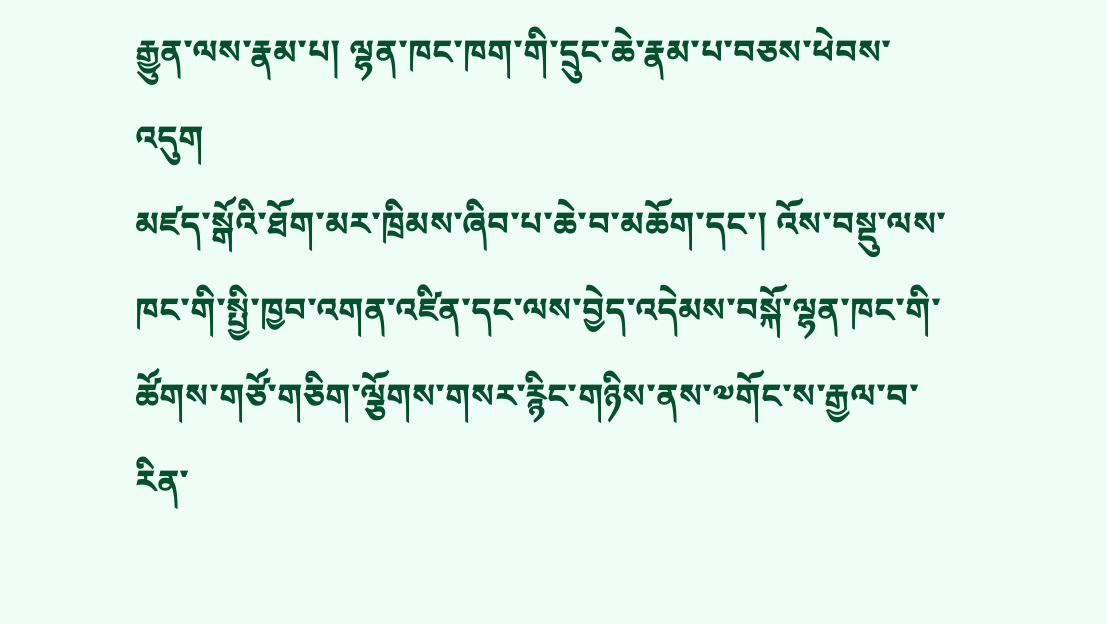རྒྱུན་ལས་རྣམ་པ། ལྷན་ཁང་ཁག་གི་དྲུང་ཆེ་རྣམ་པ་བཅས་ཕེབས་འདུག
མཛད་སྒོའི་ཐོག་མར་ཁྲིམས་ཞིབ་པ་ཆེ་བ་མཆོག་དང་། འོས་བསྡུ་ལས་ཁང་གི་སྤྱི་ཁྱབ་འགན་འཛིན་དང་ལས་བྱེད་འདེམས་བསྐོ་ལྷན་ཁང་གི་ཚོགས་གཙོ་གཅིག་ལྕོགས་གསར་རྙིང་གཉིས་ནས་༧གོང་ས་རྒྱལ་བ་རིན་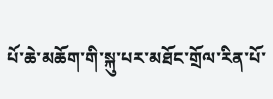པོ་ཆེ་མཆོག་གི་སྐུ་པར་མཐོང་གྲོལ་རིན་པོ་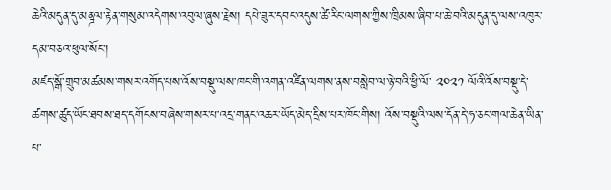ཆེའི་མདུན་དུ་མནྜལ་རྟེན་གསུམ་འདེགས་འབུལ་ཞུས་རྗེས། དཔེ་ཟུར་དབང་འདུས་ཚེ་རིང་ལགས་ཀྱིས་ཁྲིམས་ཞིབ་པ་ཆེ་བའི་མདུན་དུ་ལས་འཁུར་དམ་བཅའ་ཕུལ་སོང་།
མཛད་སྒོ་གྲུབ་མཚམས་གསར་འགོད་པས་འོས་བསྡུ་ལས་ཁང་གི་འགན་འཛིན་ལགས་ནས་བསླེབ་ལ་ཉེ་བའི་ཕྱི་ལོ་ ༢༠༢༡ ལོའི་འོས་བསྡུ་དེ་ཚགས་ཚུད་ཡོང་ཐབས་ཐད་དགོངས་བཞེས་གསར་པ་འདྲ་གནང་འཆར་ཡོད་མེད་དྲིས་པར་ཁོང་གིས། འོས་བསྡུའི་ལས་དོན་དེ་ཧ་ཅང་གལ་ཆེན་ཡིན་པ་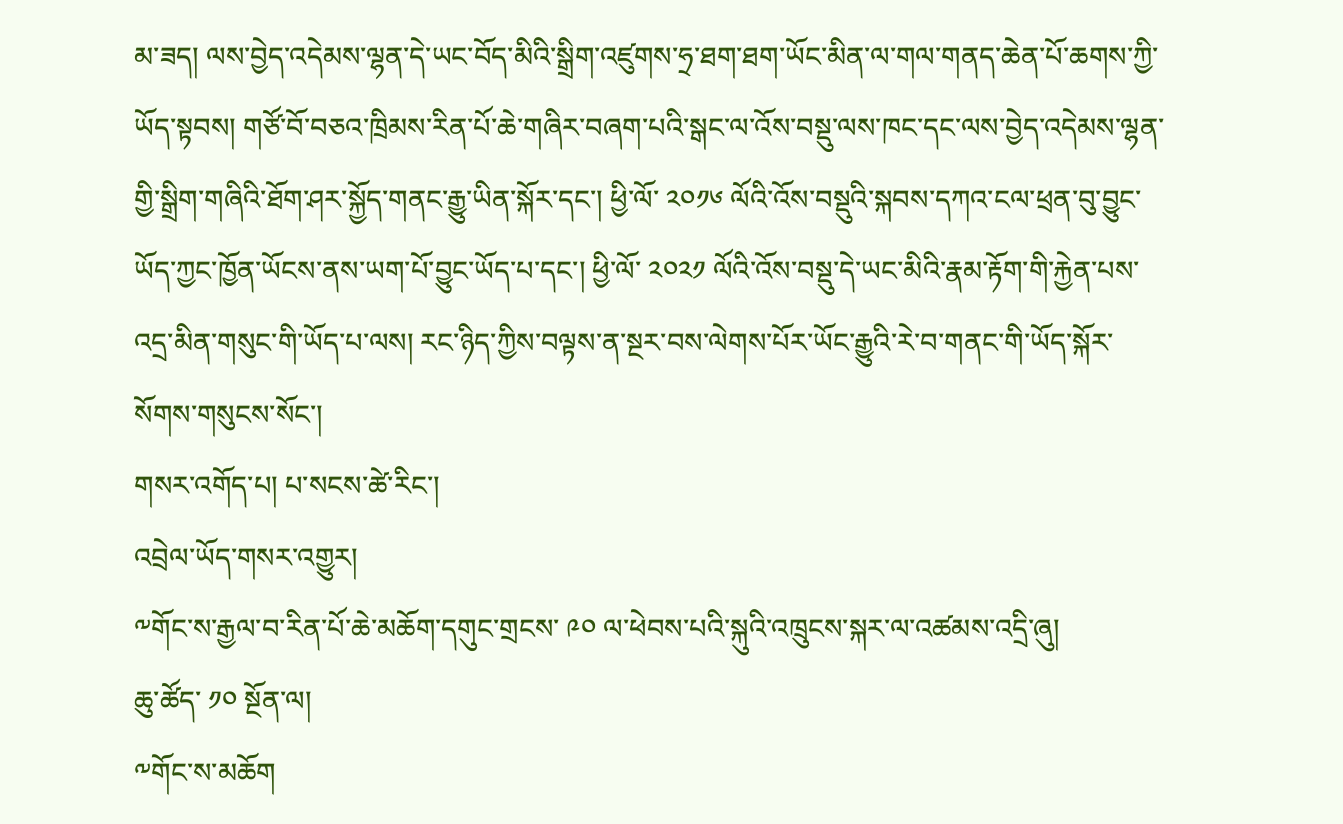མ་ཟད། ལས་བྱེད་འདེམས་ལྷན་དེ་ཡང་བོད་མིའི་སྒྲིག་འཛུགས་ཧྲ་ཐག་ཐག་ཡོང་མིན་ལ་གལ་གནད་ཆེན་པོ་ཆགས་ཀྱི་ཡོད་སྟབས། གཙོ་བོ་བཅའ་ཁྲིམས་རིན་པོ་ཆེ་གཞིར་བཞག་པའི་སྒང་ལ་འོས་བསྡུ་ལས་ཁང་དང་ལས་བྱེད་འདེམས་ལྷན་གྱི་སྒྲིག་གཞིའི་ཐོག་ཤར་སྐྱོད་གནང་རྒྱུ་ཡིན་སྐོར་དང་། ཕྱི་ལོ་ ༢༠༡༦ ལོའི་འོས་བསྡུའི་སྐབས་དཀའ་ངལ་ཕྲན་བུ་བྱུང་ཡོད་ཀྱང་ཁྱོན་ཡོངས་ནས་ཡག་པོ་བྱུང་ཡོད་པ་དང་། ཕྱི་ལོ་ ༢༠༢༡ ལོའི་འོས་བསྡུ་དེ་ཡང་མིའི་རྣམ་རྟོག་གི་རྐྱེན་པས་འདྲ་མིན་གསུང་གི་ཡོད་པ་ལས། རང་ཉིད་ཀྱིས་བལྟས་ན་སྔར་བས་ལེགས་པོར་ཡོང་རྒྱུའི་རེ་བ་གནང་གི་ཡོད་སྐོར་སོགས་གསུངས་སོང་།
གསར་འགོད་པ། པ་སངས་ཚེ་རིང་།
འབྲེལ་ཡོད་གསར་འགྱུར།
༸གོང་ས་རྒྱལ་བ་རིན་པོ་ཆེ་མཆོག་དགུང་གྲངས་ ༩༠ ལ་ཕེབས་པའི་སྐུའི་འཁྲུངས་སྐར་ལ་འཚམས་འདྲི་ཞུ།
ཆུ་ཚོད་ ༡༠ སྔོན་ལ།
༸གོང་ས་མཆོག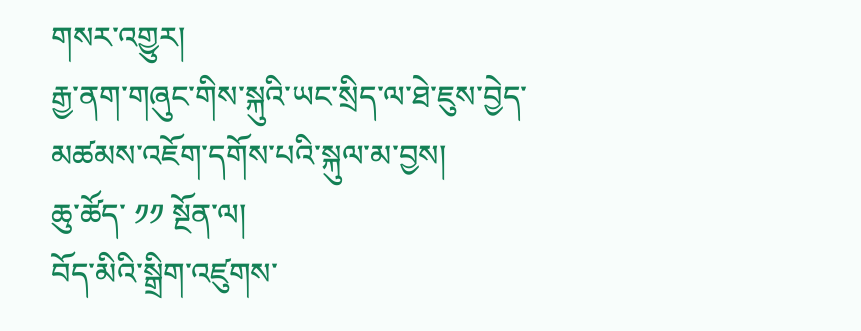གསར་འགྱུར།
རྒྱ་ནག་གཞུང་གིས་སྐུའི་ཡང་སྲིད་ལ་ཐེ་ཇུས་བྱེད་མཚམས་འཇོག་དགོས་པའི་སྐུལ་མ་བྱས།
ཆུ་ཚོད་ ༡༡ སྔོན་ལ།
བོད་མིའི་སྒྲིག་འཛུགས་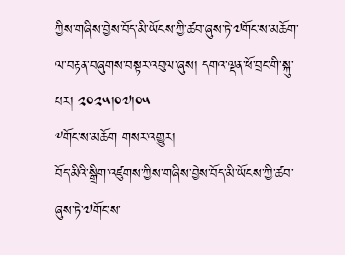ཀྱིས་གཞིས་བྱེས་བོད་མི་ཡོངས་ཀྱི་ཚབ་ཞུས་ཏེ་༧གོང་ས་མཆོག་ལ་བརྟན་བཞུགས་བསྟར་འབུལ་ཞུས། དགའ་ལྡན་ཕོ་བྲང་གི་སྐུ་པར། ༢༠༢༥།༠༧།༠༥
༸གོང་ས་མཆོག གསར་འགྱུར།
བོད་མིའི་སྒྲིག་འཛུགས་ཀྱིས་གཞིས་བྱེས་བོད་མི་ཡོངས་ཀྱི་ཚབ་ཞུས་ཏེ་༧གོང་ས་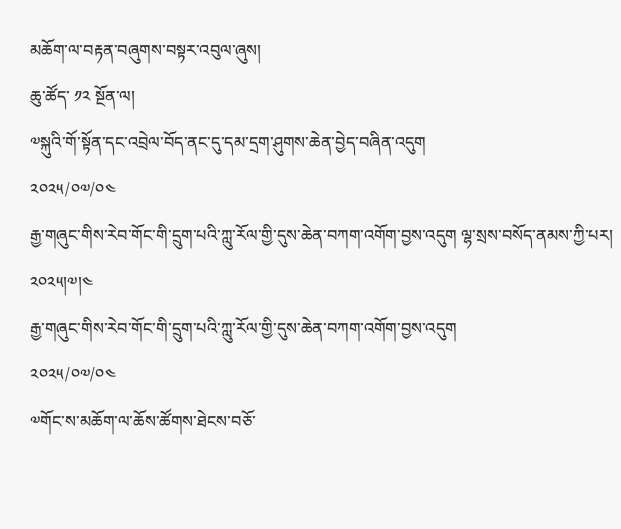མཆོག་ལ་བརྟན་བཞུགས་བསྟར་འབུལ་ཞུས།
ཆུ་ཚོད་ ༡༢ སྔོན་ལ།
༧སྐུའི་གོ་སྟོན་དང་འབྲེལ་བོད་ནང་དུ་དམ་དྲག་ཤུགས་ཆེན་བྱེད་བཞིན་འདུག
༢༠༢༥/༠༧/༠༤
རྒྱ་གཞུང་གིས་རེབ་གོང་གི་དྲུག་པའི་ཀླུ་རོལ་གྱི་དུས་ཆེན་བཀག་འགོག་བྱས་འདུག ལྷ་སྲས་བསོད་ནམས་ཀྱི་པར། ༢༠༢༥།༧།༤
རྒྱ་གཞུང་གིས་རེབ་གོང་གི་དྲུག་པའི་ཀླུ་རོལ་གྱི་དུས་ཆེན་བཀག་འགོག་བྱས་འདུག
༢༠༢༥/༠༧/༠༤
༧གོང་ས་མཆོག་ལ་ཆོས་ཚོགས་ཐེངས་བཅོ་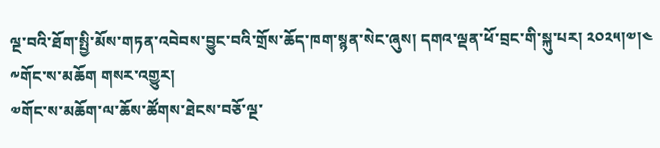ལྔ་བའི་ཐོག་སྤྱི་མོས་གཏན་འབེབས་བྱུང་བའི་གྲོས་ཆོད་ཁག་སྙན་སེང་ཞུས། དགའ་ལྡན་ཕོ་བྲང་གི་སྐུ་པར། ༢༠༢༥།༧།༤
༸གོང་ས་མཆོག གསར་འགྱུར།
༧གོང་ས་མཆོག་ལ་ཆོས་ཚོགས་ཐེངས་བཅོ་ལྔ་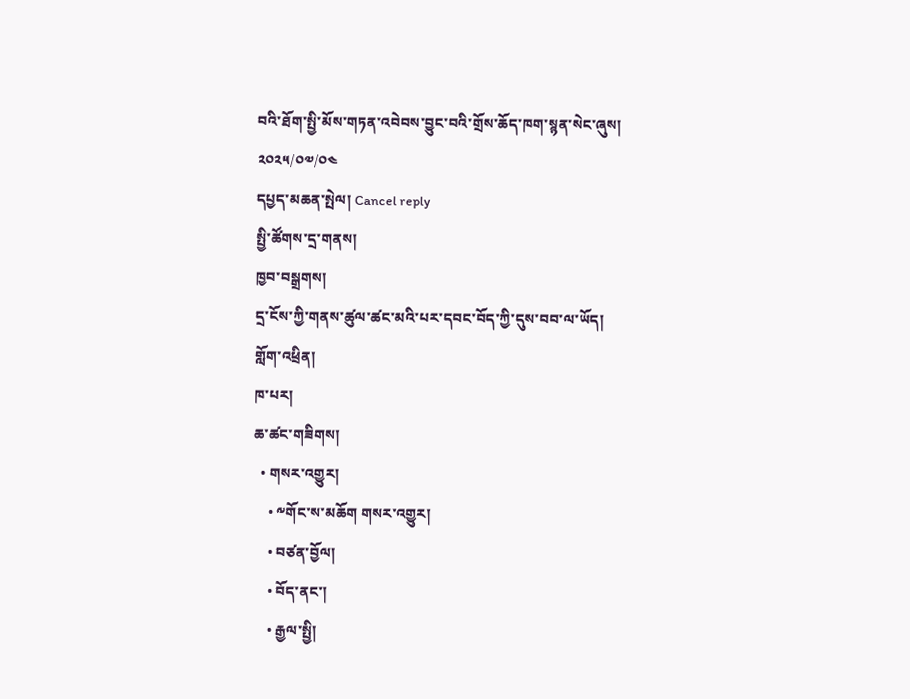བའི་ཐོག་སྤྱི་མོས་གཏན་འབེབས་བྱུང་བའི་གྲོས་ཆོད་ཁག་སྙན་སེང་ཞུས།
༢༠༢༥/༠༧/༠༤
དཔྱད་མཆན་སྤེལ། Cancel reply
སྤྱི་ཚོགས་དྲ་གནས།
ཁྱབ་བསྒྲགས།
དྲ་ངོས་ཀྱི་གནས་ཚུལ་ཚང་མའི་པར་དབང་བོད་ཀྱི་དུས་བབ་ལ་ཡོད།
གློག་འཕྲིན།
ཁ་པར།
ཆ་ཚང་གཟིགས།
  • གསར་འགྱུར།
    • ༸གོང་ས་མཆོག གསར་འགྱུར།
    • བཙན་བྱོལ།
    • བོད་ནང་།
    • རྒྱལ་སྤྱི།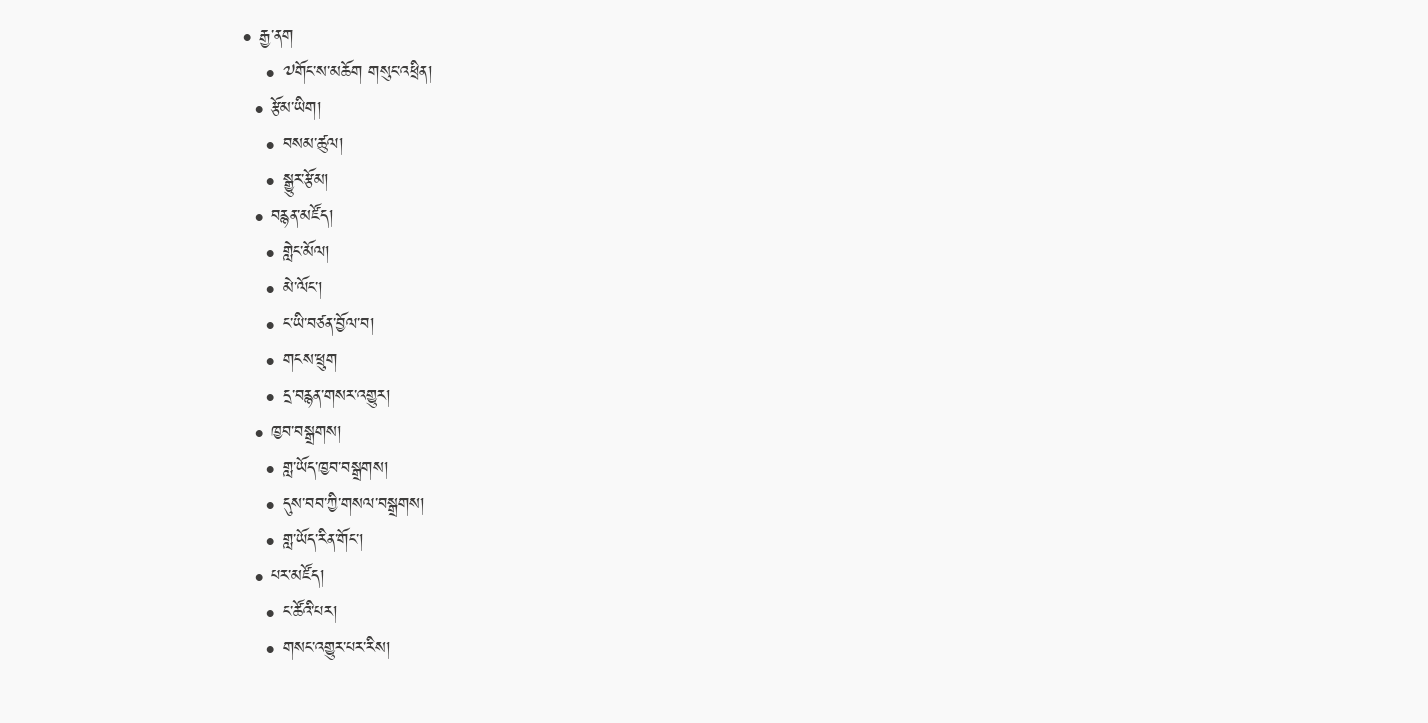• རྒྱ་ནག
    • ༧གོང་ས་མཆོག གསུང་འཕྲིན།
  • རྩོམ་ཡིག།
    • བསམ་ཚུལ།
    • སྒྱུར་རྩོམ།
  • བརྙན་མཛོད།
    • གླེང་མོལ།
    • མེ་ལོང་།
    • ང་ཡི་བཙན་བྱོལ་བ།
    • གངས་ཕྲུག
    • དྲ་བརྙན་གསར་འགྱུར།
  • ཁྱབ་བསྒྲགས།
    • གླ་ཡོད་ཁྱབ་བསྒྲགས།
    • དུས་བབ་ཀྱི་གསལ་བསྒྲགས།
    • གླ་ཡོད་རིན་གོང་།
  • པར་མཛོད།
    • ང་ཚོའི་པར།
    • གསང་འགྱུར་པར་རིས།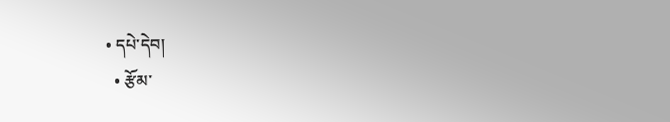• དཔེ་དེབ།
  • རྩོམ་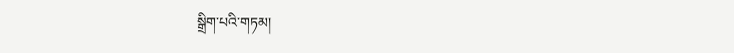སྒྲིག་པའི་གཏམ།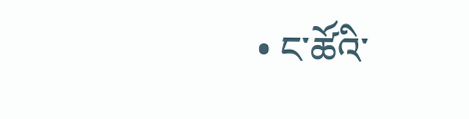• ང་ཚོའི་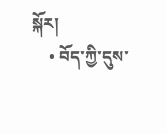སྐོར།
    • བོད་ཀྱི་དུས་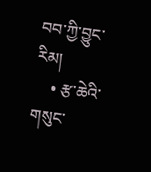བབ་ཀྱི་བྱུང་རིམ།
    • རྩ་ཆེའི་གསུང་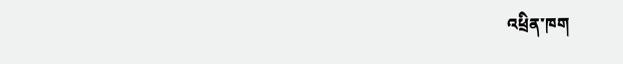འཕྲིན་ཁག